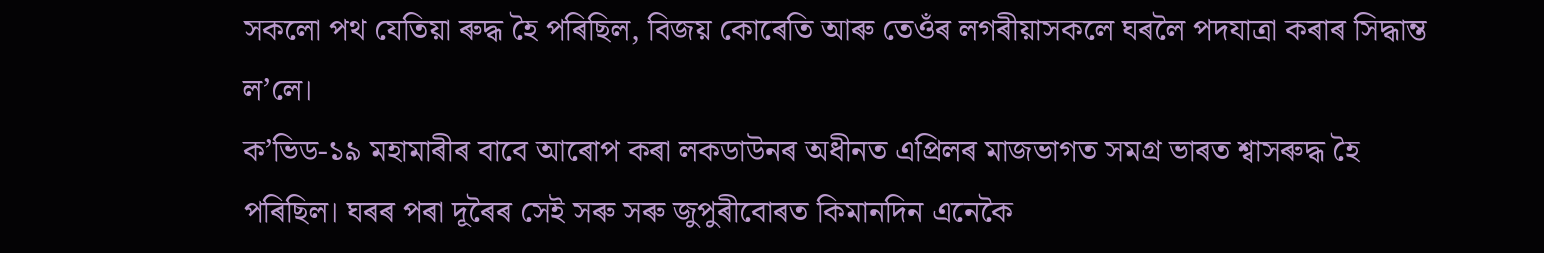সকলো পথ যেতিয়া ৰুদ্ধ হৈ পৰিছিল, বিজয় কোৰেতি আৰু তেওঁৰ লগৰীয়াসকলে ঘৰলৈ পদযাত্ৰা কৰাৰ সিদ্ধান্ত ল’লে।
ক’ভিড-১৯ মহামাৰীৰ বাবে আৰোপ কৰা লকডাউনৰ অধীনত এপ্ৰিলৰ মাজভাগত সমগ্ৰ ভাৰত শ্বাসৰুদ্ধ হৈ পৰিছিল। ঘৰৰ পৰা দূৰৈৰ সেই সৰু সৰু জুপুৰীবোৰত কিমানদিন এনেকৈ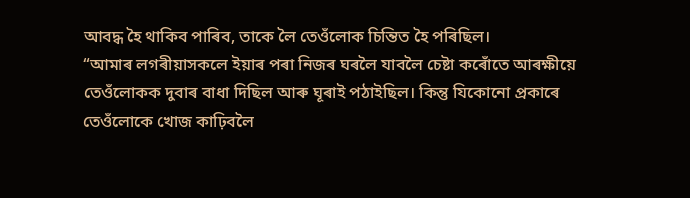আবদ্ধ হৈ থাকিব পাৰিব, তাকে লৈ তেওঁলোক চিন্তিত হৈ পৰিছিল।
“আমাৰ লগৰীয়াসকলে ইয়াৰ পৰা নিজৰ ঘৰলৈ যাবলৈ চেষ্টা কৰোঁতে আৰক্ষীয়ে তেওঁলোকক দুবাৰ বাধা দিছিল আৰু ঘূৰাই পঠাইছিল। কিন্তু যিকোনো প্ৰকাৰে তেওঁলোকে খোজ কাঢ়িবলৈ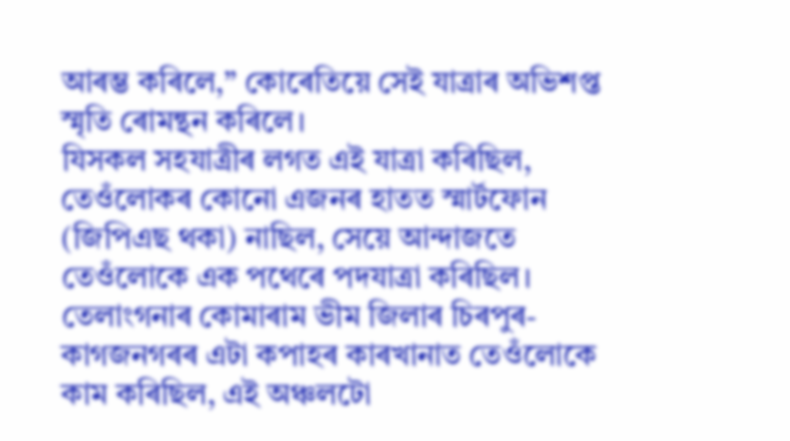আৰম্ভ কৰিলে,” কোৰেতিয়ে সেই যাত্ৰাৰ অভিশপ্ত স্মৃতি ৰোমন্থন কৰিলে।
যিসকল সহযাত্ৰীৰ লগত এই যাত্ৰা কৰিছিল, তেওঁলোকৰ কোনো এজনৰ হাতত স্মাৰ্টফোন (জিপিএছ থকা) নাছিল, সেয়ে আন্দাজতে তেওঁলোকে এক পথেৰে পদযাত্ৰা কৰিছিল।
তেলাংগনাৰ কোমাৰাম ভীম জিলাৰ চিৰপুৰ-কাগজনগৰৰ এটা কপাহৰ কাৰখানাত তেওঁলোকে কাম কৰিছিল, এই অঞ্চলটো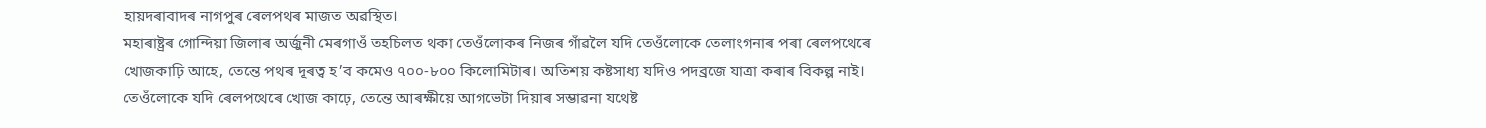হায়দৰাবাদৰ নাগপুৰ ৰেলপথৰ মাজত অৱস্থিত।
মহাৰাষ্ট্ৰৰ গোন্দিয়া জিলাৰ অৰ্জুনী মেৰগাওঁ তহচিলত থকা তেওঁলোকৰ নিজৰ গাঁৱলৈ যদি তেওঁলোকে তেলাংগনাৰ পৰা ৰেলপথেৰে খোজকাঢ়ি আহে, তেন্তে পথৰ দূৰত্ব হ’ব কমেও ৭০০-৮০০ কিলোমিটাৰ। অতিশয় কষ্টসাধ্য যদিও পদব্ৰজে যাত্ৰা কৰাৰ বিকল্প নাই। তেওঁলোকে যদি ৰেলপথেৰে খোজ কাঢ়ে, তেন্তে আৰক্ষীয়ে আগভেটা দিয়াৰ সম্ভাৱনা যথেষ্ট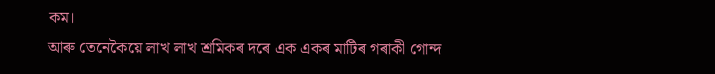কম।
আৰু তেনেকৈয়ে লাখ লাখ শ্ৰমিকৰ দৰে এক একৰ মাটিৰ গৰাকী গোন্দ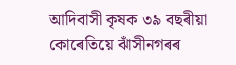আদিবাসী কৃষক ৩৯ বছৰীয়া কোৰেতিয়ে ঝাঁসীনগৰৰ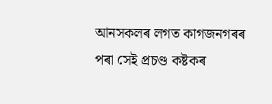আনসকলৰ লগত কাগজনগৰৰ পৰা সেই প্ৰচণ্ড কষ্টকৰ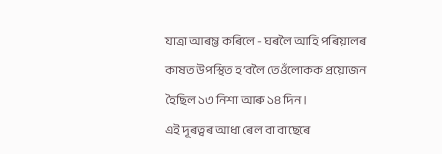যাত্ৰা আৰম্ভ কৰিলে - ঘৰলৈ আহি পৰিয়ালৰ কাষত উপস্থিত হ’বলৈ তেওঁলোকক প্ৰয়োজন হৈছিল ১৩ নিশা আৰু ১৪ দিন।
এই দূৰত্বৰ আধা ৰেল বা বাছেৰে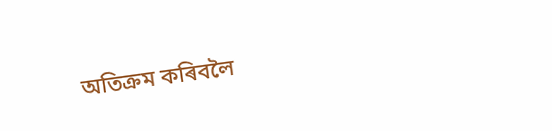অতিক্ৰম কৰিবলৈ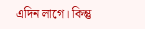এদিন লাগে। কিন্তু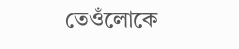তেওঁলোকে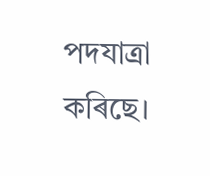পদযাত্ৰা কৰিছে।